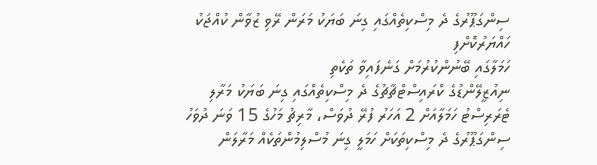ސިންގަޕޫރުގެ ދެ މިސްކިތެއްގައި ގިނަ ބަޔަކު މަރަން ރޭވި ޒުވާން ކުއްޖަކު ހައްޔަރުކޮށްފި
ހަމަލާގައި ބޭނުންކުރުމަށް ގަނެފައިވާ ތަކެތި
ނިއުޒީލޭންޑުގެ ކްރައިސްޓްޗާޗުގެ ދެ މިސްކިތެއްގައި ގިނަ ބަޔަކު މަރާލި ޓެރަރިސްޓު ހަމަލާއަށް 2 އަހަރު ފުރޭ ދުވަސް، މާރިޗު މަހުގެ 15 ވަނަ ދުވަހު ސިންގަޕޫރުގެ ދެ މިސްކިތަކަށް ހަމަލީ ގިނަ މުސްލިމުންތަކެއް މަރާލަން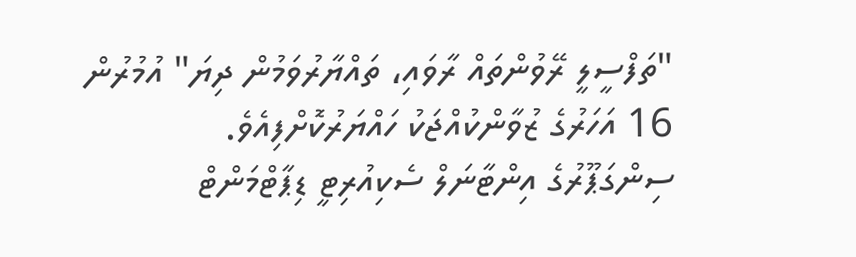"ތަފްސީލީ ރޭވުންތައް ރާވައި، ތައްޔާރުވަމުން ދިޔަ" އުމުރުން 16 އަހަރުގެ ޒުވާންކުއްޖަކު ހައްޔަރުކޮށްފިއެވެ.
ސިންގަޕޫރުގެ އިންޓާނަލް ސެކިއުރިޓީ ޑިޕާޓްމަންޓް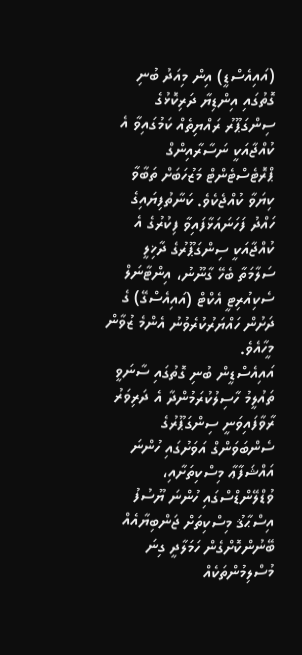(އައިއެސްޑީ) އިން މިއަދު ބުނި ގޮތުގައި އިންޑިޔާ ދަރިކޮޅުގެ ސިންގަޕޫރު ރައްޔިތެއް ކަމުގައިވާ އެ ކުއްޖާއަކީ ނަސާރާއިންގް ޕްރޮޓެސްޓެންޓް މަޒުހަބަށް ތަބާވާ ކިޔަވާ ކުއްޖެކެވެ. ކަނާތުފިޔައިގެ ހައްދު ފަހަނައަޅާފައިވާ ފިކުރުގެ އެ ކުއްޖާއަކީ ސިންގަޕޫރުގެ ދާޚިލީ ސަލާމަތާ ބެހޭ ގާނޫނު، އިންޓާނަލް ސެކިއުރިޓީ އެކްޓް (އައިއެސްގޭ) ގެ ދަށުން ހައްޔަރުކުރެވުނު އެންމެ ޒުވާން މީހާއެވެ.
އައިއެސްޑީން ބުނި ގޮތުގައި ސާނަވީ ތައުލީމު ހާސިލުކުރަމުންދާ އެ ދަރިވަރު ރާވާފައިވަނީ ސިންގަޕޫރުގެ ސެންބަވަންގް އަވަށުގައި ހުންނަ އައްޝަފާޢާ މިސްކިތަށާއި، ވުޑްލޭންޑްސްގައި ހުންނަ ޔޫސުފު އިސްޙާޤު މިސްކިތަށް ޖަންބިޔާއެއް ބޭނުންކޮށްގެން ހަމަލާދީ ގިނަ މުސްލިމުންތަކެއް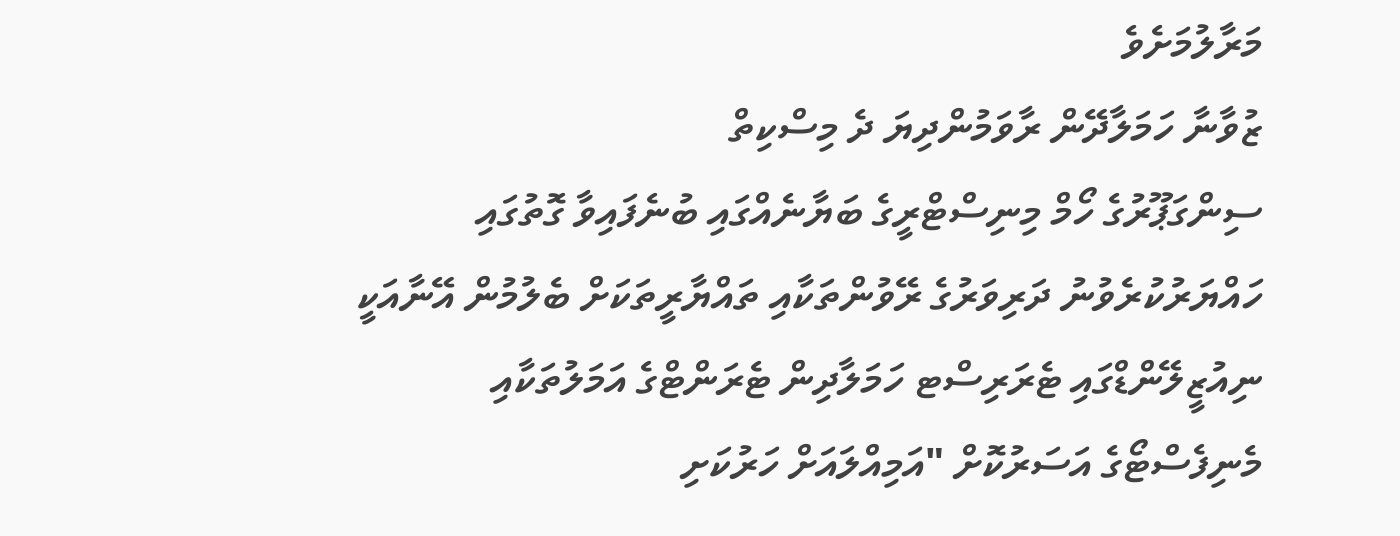މަރާލުމަށެވެ
ޒުވާނާ ހަމަލާދޭން ރާވަމުންދިޔަ ދެ މިސްކިތް
ސިންގަޕޫރުގެ ހޯމް މިނިސްޓްރީގެ ބަޔާނެއްގައި ބުނެފައިވާ ގޮތުގައި ހައްޔަރުކުރެވުނު ދަރިވަރުގެ ރޭވުންތަކާއި ތައްޔާރީތަކަށް ބެލުމުން އޭނާއަކީ ނިއުޒީލޭންޑްގައި ޓެރަރިސްޓ ހަމަލާދިން ޓެރަންޓްގެ އަމަލުތަކާއި މެނިފެސްޓޯގެ އަސަރުކޮށް "އަމިއްލައަށް ހަރުކަށި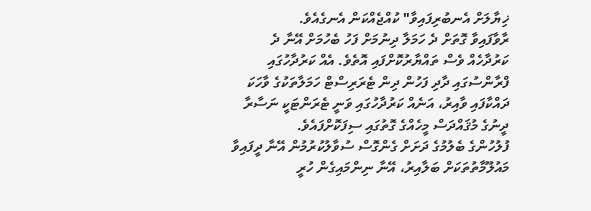ޚިޔާލަށް އެނބުރިފައިވާ" ކުއްޖެއްކަން އެނގެއެވެ.
ރާވާފައިވާ ގޮތަށް ދެ ހަމަލާ ދިނުމަށް ފަހު ބެހުމަށް އޭނާ ދެ ކަރުދާހެއް ވެސް ތައްޔާރުކޮށްފައި އޮތެވެ. އެއް ކަރުދާހުގައި ފްރާންސުގައި ދާދި ފަހުން ދިން ޓެރަރިސްޓް ހަމަލާތަކުގެ ވާހަކަ ދައްކާފައި ވާއިރު، އަނެއް ކަރުދާހުގައި ވަނީ ޓެރަންޓަކީ ނަސާރާ ދީނުގެ މުޤައްދަސް މީހެއްގެ ގޮތުގައި ސިފަކޮށްފައެވެ.
ފުލުހުންގެ ބެލުމުގެ ދަށަށް ގެންގޮސް ސުވާލުކުރުމުން އޭނާ ދީފައިވާ މައުލޫމާތުތަކަށް ބަލާއިރު، އޭނާ ނިންމައިގެން ހުރީ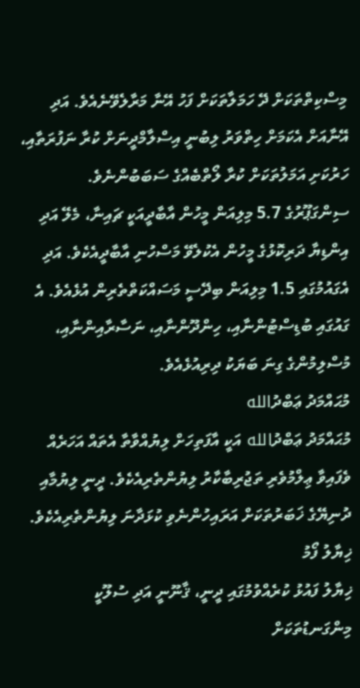މިސްކިތްތަކަށް ދޭ ހަމަލާތަކަށް ފަހު އޭނާ މަރާލެވޭނެއެވެ. އަދި އޭނާއަށް އެކަމަށް ހިތްވަރު ލިބުނީ އިސްލާމްދީނަށް ކުރާ ނަފުރަތާއި، ހަރުކަށި އަމަލުތަކަށް ކުރާ ލޯތްބެއްގެ ސަބަބުންނެވެ.
ސިންގަޕޫރުގެ 5.7 މިލިއަން މީހުން އާބާދީއަކީ ޗައިނާ، މެލޭ އަދި އިންޑިޔާ ދަރިކޮޅުގެ މީހުން އެކުލެވޭ މަސްހުނި އާބާދީއެކެވެ. އަދި އެގައުމުގައި 1.5 މިލިއަން ބިދޭސީ މަސައްކަތްތެރިން އުޅެއެވެ. އެ ގައުގައި ބުޑިސްޓުންނާއި، ހިންދޫންނާއި، ނަސާރާއިންނާއި، މުސްލިމުންގެ ގިނަ ބަޔަކު ދިރިއުޅެއެވެ.
މުޙައްމަދު ޢަބްދުالله
މުޙައްމަދު ޢަބްދުالله އަކީ އާފަތިހަށް ލިޔުއްވާތާ އެތައް އަހަރެއް ވެފައިވާ ޢިލްމުވެރި ތަޖުރިބާކާރު ލިޔުންތެރިއެކެވެ. ދީނީ ލިޔުމާއި ދުނިޔޭގެ ޚަބަރުތަކަށް އަރައިހުންނެވި ކުޅަދާނަ ލިޔުންތެރިއެކެވެ.
ޚިޔާލު ފޯމު
ޚިޔާލު ފައުޅު ކުރެއްވުމުގައި ދީނީ، ޤާނޫނީ އަދި ސުލޫކީ މިންގަނޑުތަކަށް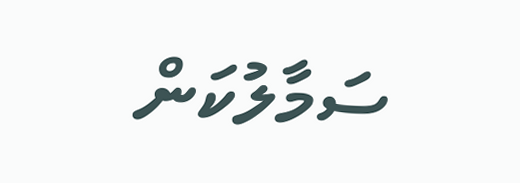ސަމާލުކަން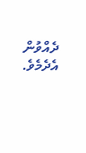ދެއްވުން އެދެމެވެ.